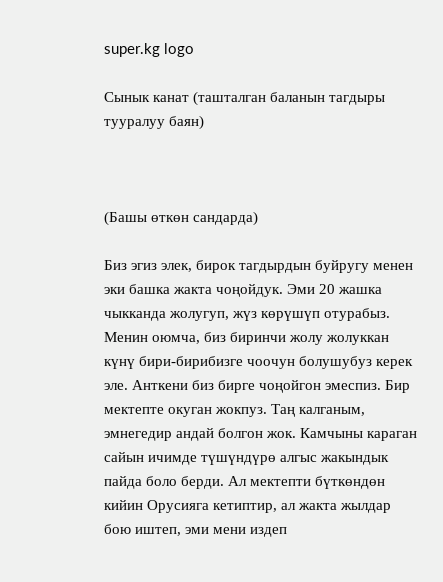super.kg logo

Сынык канат (ташталган баланын тагдыры тууралуу баян)



(Башы өткөн сандарда)

Биз эгиз элек, бирок тагдырдын буйругу менен эки башка жакта чоңойдук. Эми 20 жашка чыкканда жолугуп, жүз көрүшүп отурабыз. Менин оюмча, биз биринчи жолу жолуккан күнү бири-бирибизге чоочун болушубуз керек эле. Анткени биз бирге чоңойгон эмеспиз. Бир мектепте окуган жокпуз. Таң калганым, эмнегедир андай болгон жок. Камчыны караган сайын ичимде түшүндүрө алгыс жакындык пайда боло берди. Ал мектепти бүткөндөн кийин Орусияга кетиптир, ал жакта жылдар бою иштеп, эми мени издеп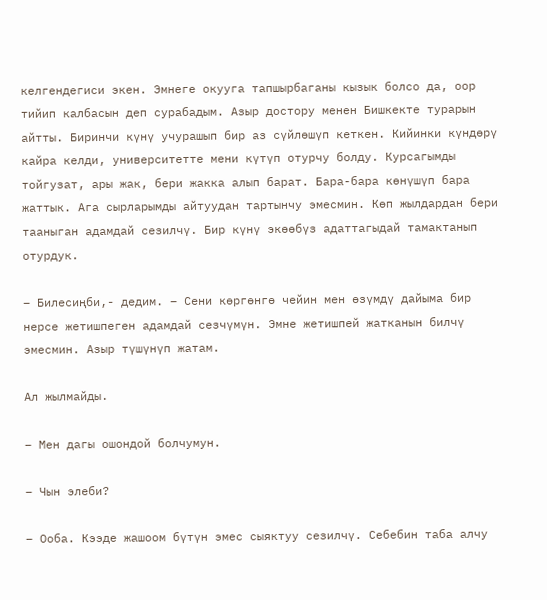келгендегиси экен. Эмнеге окууга тапшырбаганы кызык болсо да, оор тийип калбасын деп сурабадым. Азыр достору менен Бишкекте турарын айтты. Биринчи күнү учурашып бир аз сүйлөшүп кеткен. Кийинки күндөрү кайра келди, университетте мени күтүп отурчу болду. Курсагымды тойгузат, ары жак, бери жакка алып барат. Бара-бара көнүшүп бара жаттык. Ага сырларымды айтуудан тартынчу эмесмин. Көп жылдардан бери тааныган адамдай сезилчү. Бир күнү экөөбүз адаттагыдай тамактанып отурдук.

– Билесиңби,- дедим. – Сени көргөнгө чейин мен өзүмдү дайыма бир нерсе жетишпеген адамдай сезчүмүн. Эмне жетишпей жатканын билчү эмесмин. Азыр түшүнүп жатам.

Ал жылмайды.

– Мен дагы ошондой болчумун.

– Чын элеби?

– Ооба. Кээде жашоом бүтүн эмес сыяктуу сезилчү. Себебин таба алчу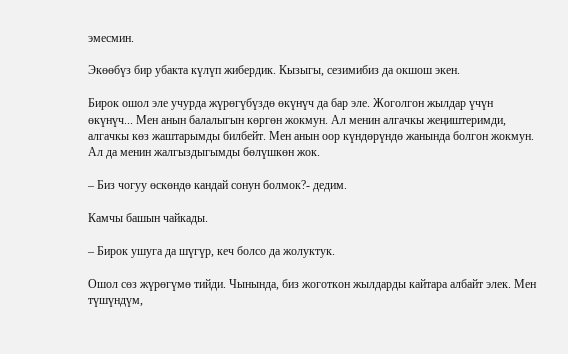эмесмин.

Экөөбүз бир убакта күлүп жибердик. Кызыгы, сезимибиз да окшош экен.

Бирок ошол эле учурда жүрөгүбүздө өкүнүч да бар эле. Жоголгон жылдар үчүн өкүнүч... Мен анын балалыгын көргөн жокмун. Ал менин алгачкы жеңиштеримди, алгачкы көз жаштарымды билбейт. Мен анын оор күндөрүндө жанында болгон жокмун. Ал да менин жалгыздыгымды бөлүшкөн жок.

– Биз чогуу өскөндө кандай сонун болмок?- дедим.

Камчы башын чайкады.

– Бирок ушуга да шүгүр, кеч болсо да жолуктук.

Ошол сөз жүрөгүмө тийди. Чынында, биз жоготкон жылдарды кайтара албайт элек. Мен түшүндүм,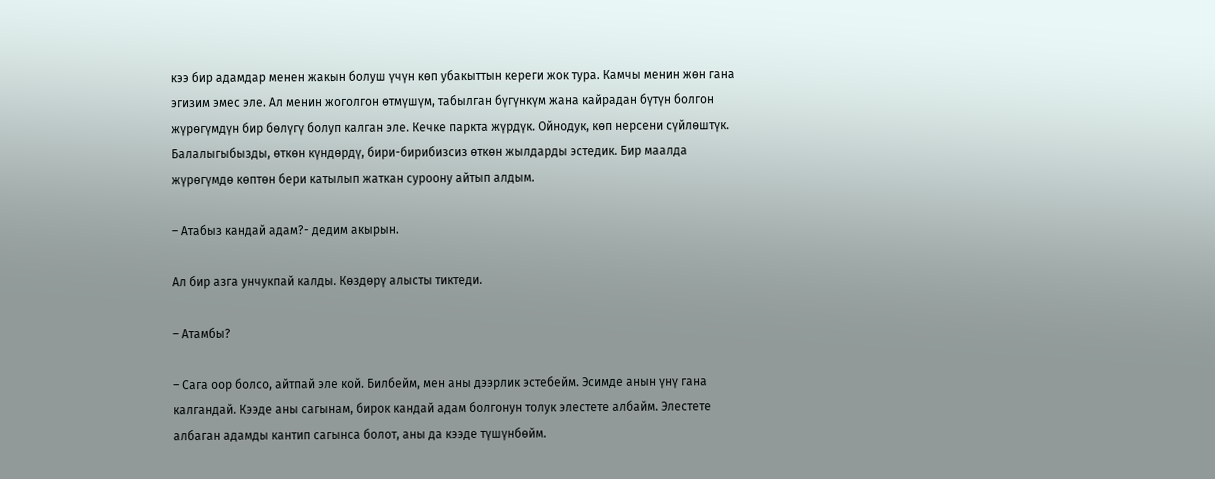кээ бир адамдар менен жакын болуш үчүн көп убакыттын кереги жок тура. Камчы менин жөн гана эгизим эмес эле. Ал менин жоголгон өтмүшүм, табылган бүгүнкүм жана кайрадан бүтүн болгон жүрөгүмдүн бир бөлүгү болуп калган эле. Кечке паркта жүрдүк. Ойнодук, көп нерсени сүйлөштүк. Балалыгыбызды, өткөн күндөрдү, бири-бирибизсиз өткөн жылдарды эстедик. Бир маалда жүрөгүмдө көптөн бери катылып жаткан суроону айтып алдым.

– Атабыз кандай адам?- дедим акырын.

Ал бир азга унчукпай калды. Көздөрү алысты тиктеди.

– Атамбы?

– Сага оор болсо, айтпай эле кой. Билбейм, мен аны дээрлик эстебейм. Эсимде анын үнү гана калгандай. Кээде аны сагынам, бирок кандай адам болгонун толук элестете албайм. Элестете албаган адамды кантип сагынса болот, аны да кээде түшүнбөйм.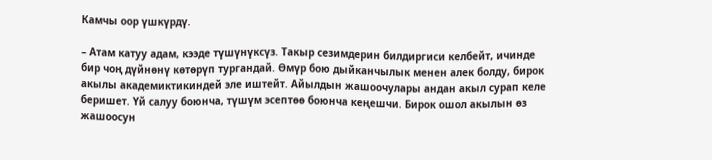Камчы оор үшкүрдү.

– Атам катуу адам, кээде түшүнүксүз. Такыр сезимдерин билдиргиси келбейт, ичинде бир чоң дүйнөнү көтөрүп тургандай. Өмүр бою дыйканчылык менен алек болду, бирок акылы академиктикиндей эле иштейт. Айылдын жашоочулары андан акыл сурап келе беришет. Үй салуу боюнча, түшүм эсептөө боюнча кеңешчи. Бирок ошол акылын өз жашоосун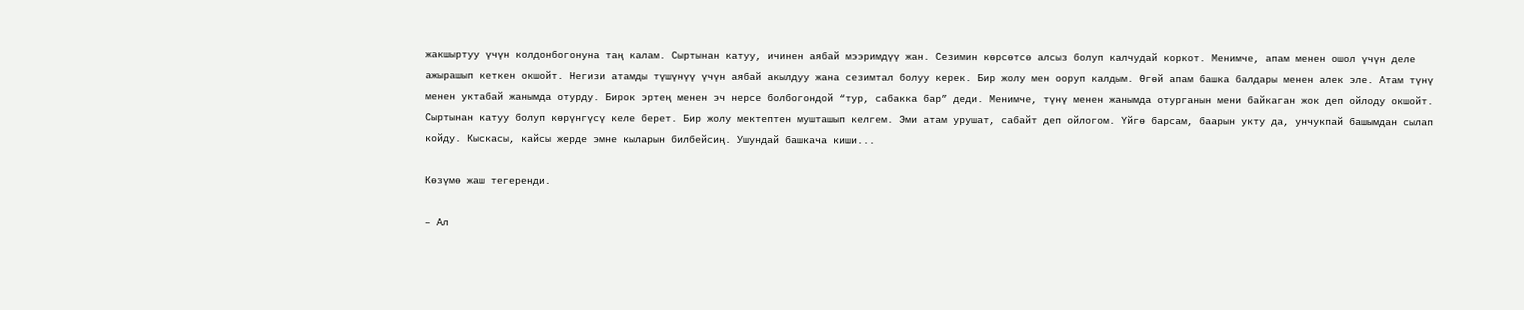жакшыртуу үчүн колдонбогонуна таң калам. Сыртынан катуу, ичинен аябай мээримдүү жан. Сезимин көрсөтсө алсыз болуп калчудай коркот. Менимче, апам менен ошол үчүн деле ажырашып кеткен окшойт. Негизи атамды түшүнүү үчүн аябай акылдуу жана сезимтал болуу керек. Бир жолу мен ооруп калдым. Өгөй апам башка балдары менен алек эле. Атам түнү менен уктабай жанымда отурду. Бирок эртең менен эч нерсе болбогондой “тур, сабакка бар” деди. Менимче, түнү менен жанымда отурганын мени байкаган жок деп ойлоду окшойт. Сыртынан катуу болуп көрүнгүсү келе берет. Бир жолу мектептен мушташып келгем. Эми атам урушат, сабайт деп ойлогом. Үйгө барсам, баарын укту да, унчукпай башымдан сылап койду. Кыскасы, кайсы жерде эмне кыларын билбейсиң. Ушундай башкача киши...

Көзүмө жаш тегеренди.

– Ал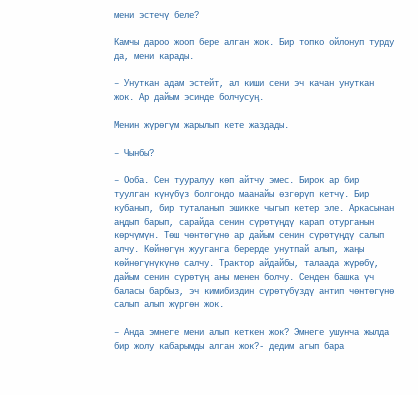мени эстечү беле?

Камчы дароо жооп бере алган жок. Бир топко ойлонуп турду да, мени карады.

– Унуткан адам эстейт, ал киши сени эч качан унуткан жок. Ар дайым эсинде болчусуң.

Менин жүрөгүм жарылып кете жаздады.

– Чынбы?

– Ооба. Сен тууралуу көп айтчу эмес. Бирок ар бир туулган күнүбүз болгондо маанайы өзгөрүп кетчү. Бир кубанып, бир туталанып эшикке чыгып кетер эле. Аркасынан аңдып барып, сарайда сенин сүрөтүңдү карап отурганын көрчүмүн. Төш чөнтөгүнө ар дайым сенин сүрөтүңдү салып алчу. Көйнөгүн жууганга берерде унутпай алып, жаңы көйнөгүнүкүнө салчу. Трактор айдайбы, талаада жүрөбү, дайым сенин сүрөтүң аны менен болчу. Сенден башка үч баласы барбыз, эч кимибиздин сүрөтүбүздү антип чөнтөгүнө салып алып жүргөн жок.

– Анда эмнеге мени алып кеткен жок? Эмнеге ушунча жылда бир жолу кабарымды алган жок?- дедим агып бара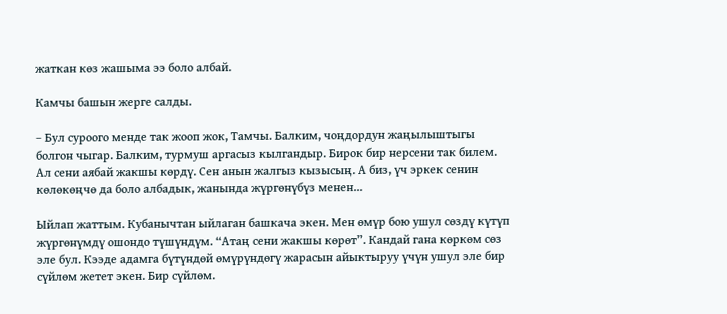жаткан көз жашыма ээ боло албай.

Камчы башын жерге салды.

– Бул суроого менде так жооп жок, Тамчы. Балким, чоңдордун жаңылыштыгы болгон чыгар. Балким, турмуш аргасыз кылгандыр. Бирок бир нерсени так билем. Ал сени аябай жакшы көрдү. Сен анын жалгыз кызысың. А биз, үч эркек сенин көлөкөңчө да боло албадык, жанында жүргөнүбүз менен...

Ыйлап жаттым. Кубанычтан ыйлаган башкача экен. Мен өмүр бою ушул сөздү күтүп жүргөнүмдү ошондо түшүндүм. “Атаң сени жакшы көрөт”. Кандай гана көркөм сөз эле бул. Кээде адамга бүтүндөй өмүрүндөгү жарасын айыктыруу үчүн ушул эле бир сүйлөм жетет экен. Бир сүйлөм.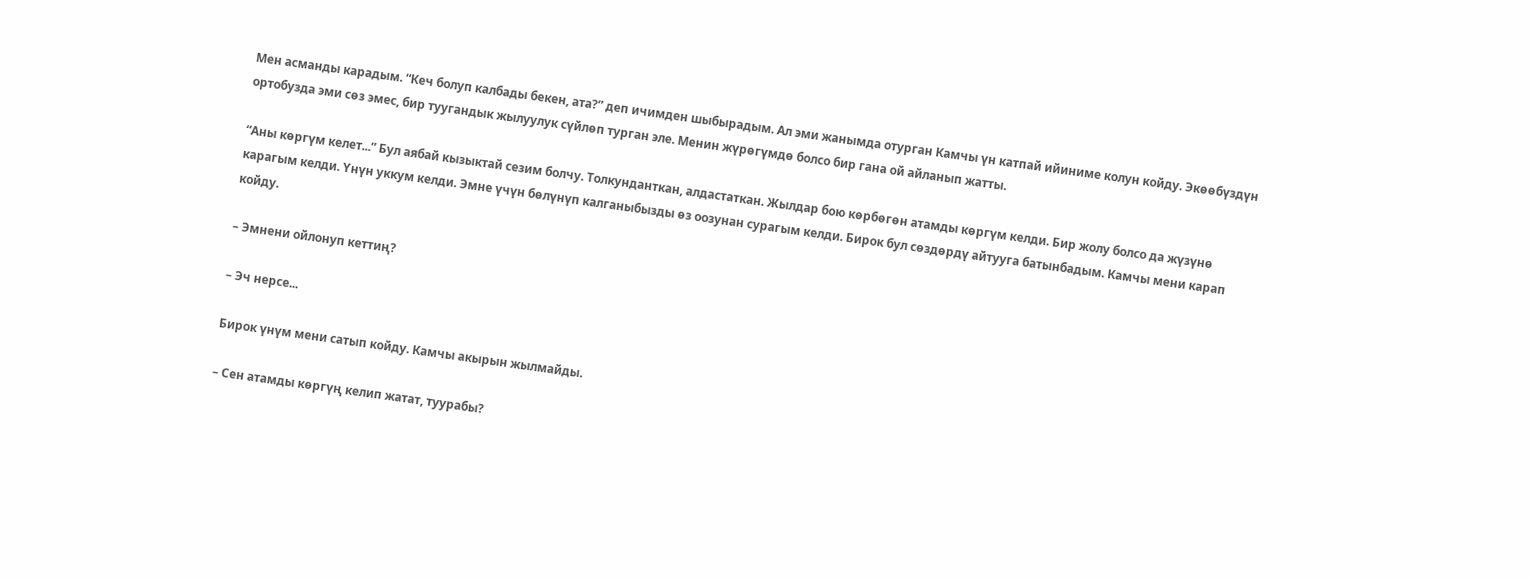Мен асманды карадым. “Кеч болуп калбады бекен, ата?” деп ичимден шыбырадым. Ал эми жанымда отурган Камчы үн катпай ийиниме колун койду. Экөөбүздүн ортобузда эми сөз эмес, бир туугандык жылуулук сүйлөп турган эле. Менин жүрөгүмдө болсо бир гана ой айланып жатты.

“Аны көргүм келет...” Бул аябай кызыктай сезим болчу. Толкунданткан, алдастаткан. Жылдар бою көрбөгөн атамды көргүм келди. Бир жолу болсо да жүзүнө карагым келди. Үнүн уккум келди. Эмне үчүн бөлүнүп калганыбызды өз оозунан сурагым келди. Бирок бул сөздөрдү айтууга батынбадым. Камчы мени карап койду.

– Эмнени ойлонуп кеттиң?

– Эч нерсе...

Бирок үнүм мени сатып койду. Камчы акырын жылмайды.

– Сен атамды көргүң келип жатат, туурабы?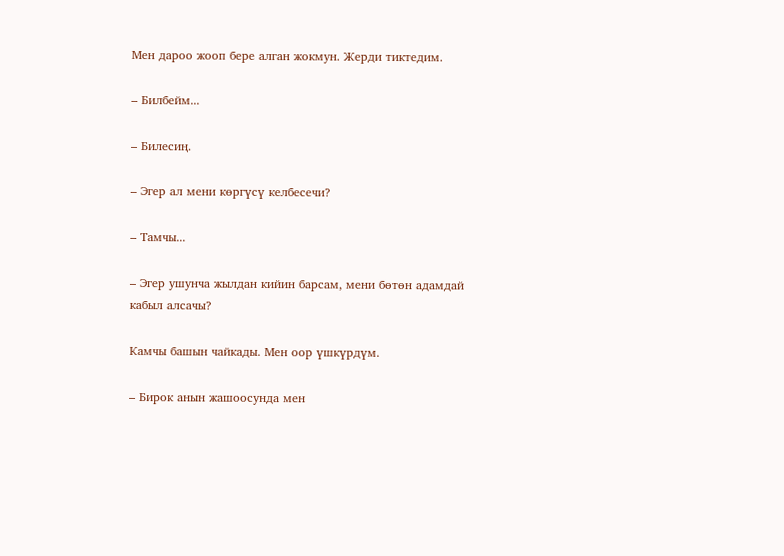Мен дароо жооп бере алган жокмун. Жерди тиктедим.

– Билбейм...

– Билесиң.

– Эгер ал мени көргүсү келбесечи?

– Тамчы...

– Эгер ушунча жылдан кийин барсам, мени бөтөн адамдай кабыл алсачы?

Камчы башын чайкады. Мен оор үшкүрдүм.

– Бирок анын жашоосунда мен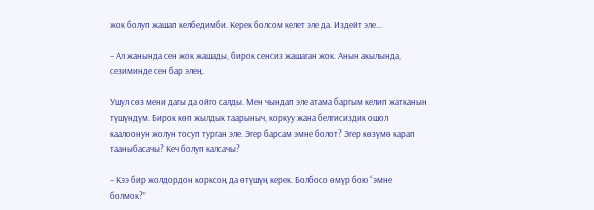жок болуп жашап келбедимби. Керек болсом келет эле да. Издейт эле...

– Ал жанында сен жок жашады, бирок сенсиз жашаган жок. Анын акылында, сезиминде сен бар элең.

Ушул сөз мени дагы да ойго салды. Мен чындап эле атама баргым келип жатканын түшүндүм. Бирок көп жылдык таарыныч, коркуу жана белгисиздик ошол каалоонун жолун тосуп турган эле. Эгер барсам эмне болот? Эгер көзүмө карап тааныбасачы? Кеч болуп калсачы?

– Кээ бир жолдордон корксоң да өтүшүң керек. Болбосо өмүр бою “эмне болмок?”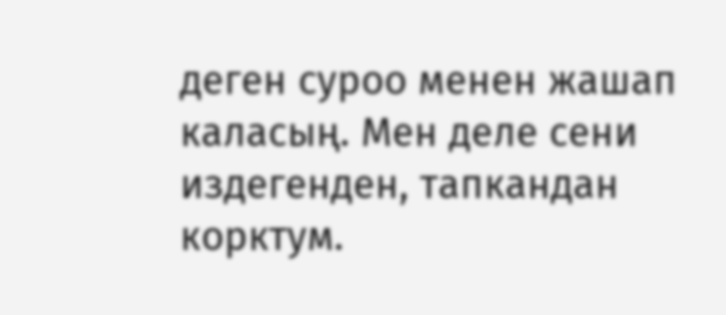деген суроо менен жашап каласың. Мен деле сени издегенден, тапкандан корктум.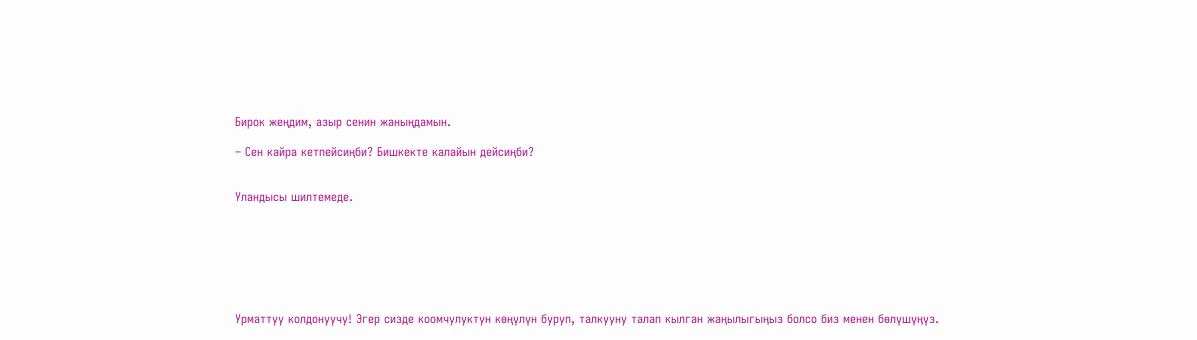Бирок жеңдим, азыр сенин жаныңдамын.

– Сен кайра кетпейсиңби? Бишкекте калайын дейсиңби?


Уландысы шилтемеде.







Урматтуу колдонуучу! Эгер сизде коомчулуктун көңүлүн буруп, талкууну талап кылган жаңылыгыӊыз болсо биз менен бөлүшүӊүз.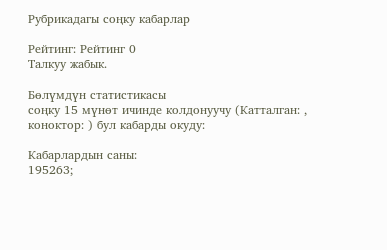Рубрикадагы соңку кабарлар

Рейтинг: Рейтинг 0
Талкуу жабык.

Бөлүмдүн статистикасы
соңку 15 мүнөт ичинде колдонуучу (Катталган: , коноктор: ) бул кабарды окуду:

Кабарлардын саны:
195263;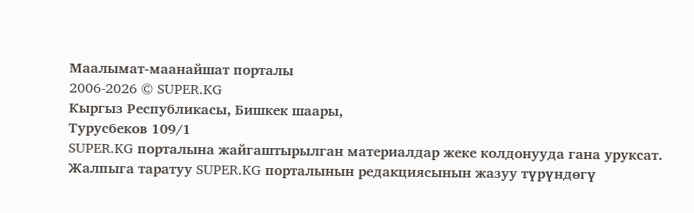Маалымат-маанайшат порталы
2006-2026 © SUPER.KG
Кыргыз Республикасы, Бишкек шаары,
Турусбеков 109/1
SUPER.KG порталына жайгаштырылган материалдар жеке колдонууда гана уруксат.
Жалпыга таратуу SUPER.KG порталынын редакциясынын жазуу түрүндөгү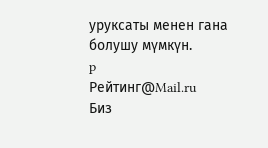уруксаты менен гана болушу мүмкүн.
p
Рейтинг@Mail.ru
Биз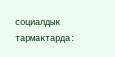социалдык тармактарда: